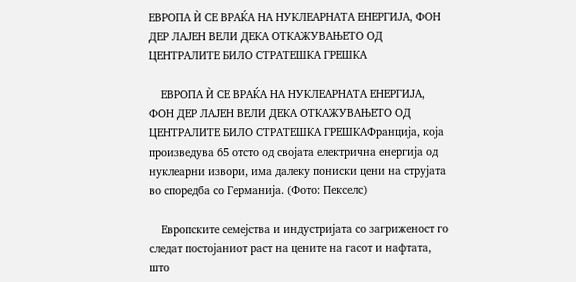ЕВРОПА Ѝ СЕ ВРАЌА НА НУКЛЕАРНАТА ЕНЕРГИЈА, ФОН ДЕР ЛАЈЕН ВЕЛИ ДЕКА ОТКАЖУВАЊЕТО ОД ЦЕНТРАЛИТЕ БИЛО СТРАТЕШКА ГРЕШКА

    ЕВРОПА Ѝ СЕ ВРАЌА НА НУКЛЕАРНАТА ЕНЕРГИЈА, ФОН ДЕР ЛАЈЕН ВЕЛИ ДЕКА ОТКАЖУВАЊЕТО ОД ЦЕНТРАЛИТЕ БИЛО СТРАТЕШКА ГРЕШКАФранција, која произведува 65 отсто од својата електрична енергија од нуклеарни извори, има далеку пониски цени на струјата во споредба со Германија. (Фото: Пекселс)

    Европските семејства и индустријата со загриженост го следат постојаниот раст на цените на гасот и нафтата, што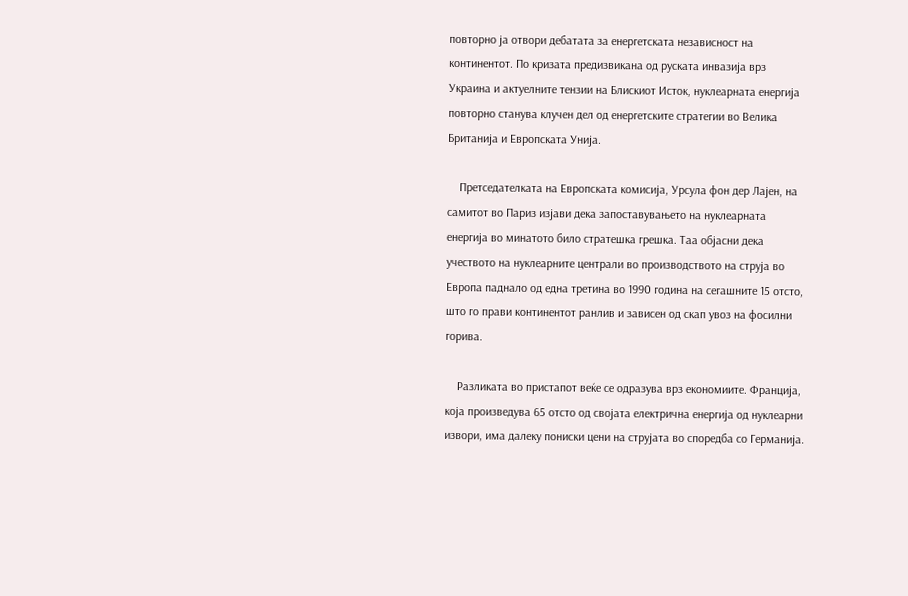повторно ја отвори дебатата за енергетската независност на континентот. По кризата предизвикана од руската инвазија врз Украина и актуелните тензии на Блискиот Исток, нуклеарната енергија повторно станува клучен дел од енергетските стратегии во Велика Британија и Европската Унија.

    Претседателката на Европската комисија, Урсула фон дер Лајен, на самитот во Париз изјави дека запоставувањето на нуклеарната енергија во минатото било стратешка грешка. Таа објасни дека учеството на нуклеарните централи во производството на струја во Европа паднало од една третина во 1990 година на сегашните 15 отсто, што го прави континентот ранлив и зависен од скап увоз на фосилни горива.

    Разликата во пристапот веќе се одразува врз економиите. Франција, која произведува 65 отсто од својата електрична енергија од нуклеарни извори, има далеку пониски цени на струјата во споредба со Германија.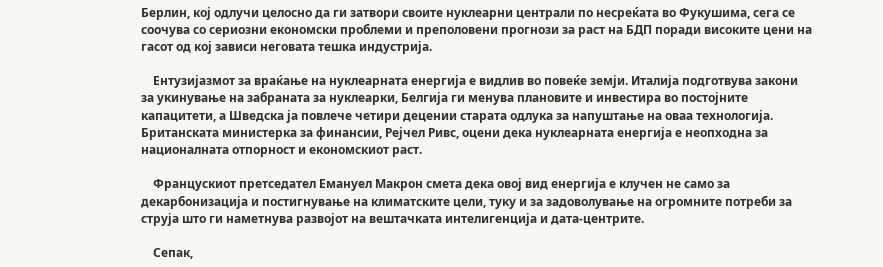Берлин, кој одлучи целосно да ги затвори своите нуклеарни централи по несреќата во Фукушима, сега се соочува со сериозни економски проблеми и преполовени прогнози за раст на БДП поради високите цени на гасот од кој зависи неговата тешка индустрија.

    Ентузијазмот за враќање на нуклеарната енергија е видлив во повеќе земји. Италија подготвува закони за укинување на забраната за нуклеарки, Белгија ги менува плановите и инвестира во постојните капацитети, а Шведска ја повлече четири децении старата одлука за напуштање на оваа технологија. Британската министерка за финансии, Рејчел Ривс, оцени дека нуклеарната енергија е неопходна за националната отпорност и економскиот раст.

    Францускиот претседател Емануел Макрон смета дека овој вид енергија е клучен не само за декарбонизација и постигнување на климатските цели, туку и за задоволување на огромните потреби за струја што ги наметнува развојот на вештачката интелигенција и дата-центрите.

    Сепак,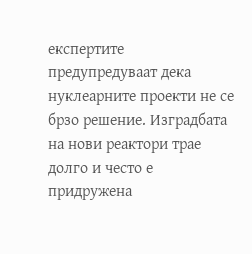експертите предупредуваат дека нуклеарните проекти не се брзо решение. Изградбата на нови реактори трае долго и често е придружена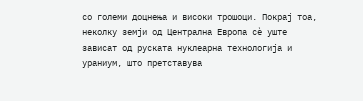со големи доцнења и високи трошоци. Покрај тоа, неколку земји од Централна Европа сè уште зависат од руската нуклеарна технологија и ураниум, што претставува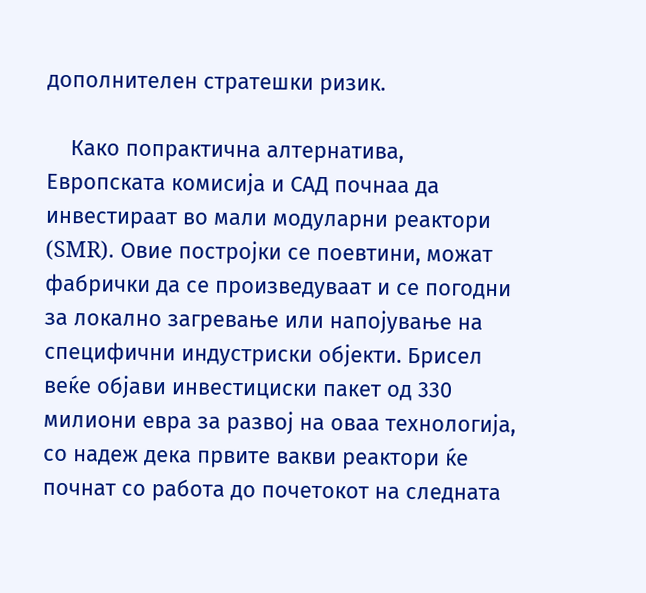дополнителен стратешки ризик.

    Како попрактична алтернатива, Европската комисија и САД почнаа да инвестираат во мали модуларни реактори (SMR). Овие постројки се поевтини, можат фабрички да се произведуваат и се погодни за локално загревање или напојување на специфични индустриски објекти. Брисел веќе објави инвестициски пакет од 330 милиони евра за развој на оваа технологија, со надеж дека првите вакви реактори ќе почнат со работа до почетокот на следната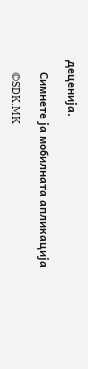деценија.

    Симнете ја мобилната апликација

    ©SDK.MK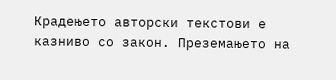Крадењето авторски текстови е казниво со закон. Преземањето на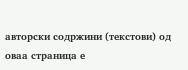авторски содржини (текстови) од оваа страница е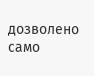дозволено само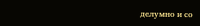делумно и со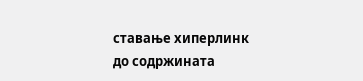ставање хиперлинк до содржината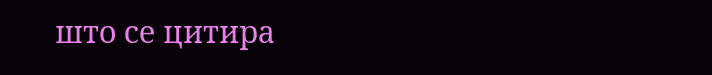што се цитира